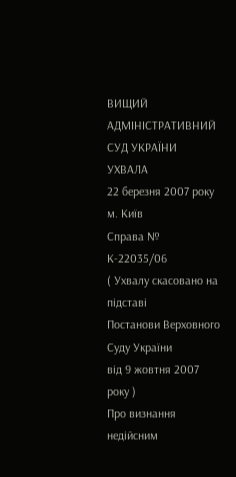ВИЩИЙ АДМІНІСТРАТИВНИЙ СУД УКРАЇНИ
УХВАЛА
22 березня 2007 року
м. Київ
Справа № К-22035/06
( Ухвалу скасовано на підставі
Постанови Верховного Суду України
від 9 жовтня 2007 року )
Про визнання недійсним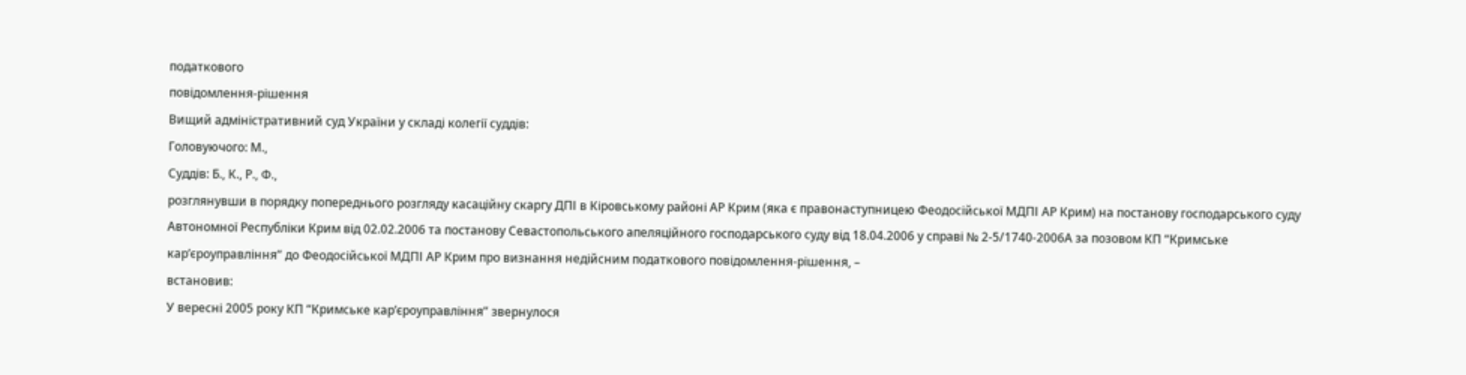податкового
повідомлення-рішення
Вищий адміністративний суд України у складі колегії суддів:
Головуючого: М.,
Суддів: Б., К., Р., Ф.,
розглянувши в порядку попереднього розгляду касаційну скаргу ДПІ в Кіровському районі АР Крим (яка є правонаступницею Феодосійської МДПІ АР Крим) на постанову господарського суду Автономної Республіки Крим від 02.02.2006 та постанову Севастопольського апеляційного господарського суду від 18.04.2006 у справі № 2-5/1740-2006А за позовом КП “Кримське кар’єроуправління” до Феодосійської МДПІ АР Крим про визнання недійсним податкового повідомлення-рішення, –
встановив:
У вересні 2005 року КП “Кримське кар’єроуправління” звернулося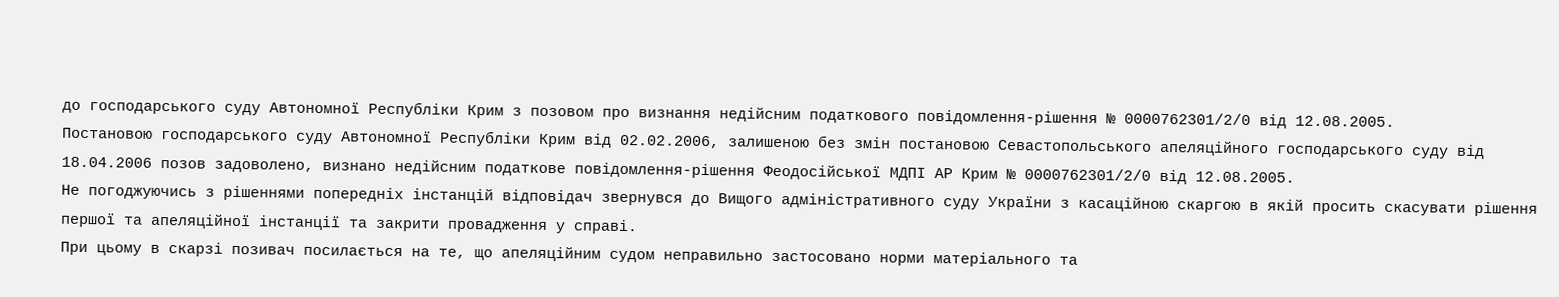до господарського суду Автономної Республіки Крим з позовом про визнання недійсним податкового повідомлення-рішення № 0000762301/2/0 від 12.08.2005.
Постановою господарського суду Автономної Республіки Крим від 02.02.2006, залишеною без змін постановою Севастопольського апеляційного господарського суду від 18.04.2006 позов задоволено, визнано недійсним податкове повідомлення-рішення Феодосійської МДПІ АР Крим № 0000762301/2/0 від 12.08.2005.
Не погоджуючись з рішеннями попередніх інстанцій відповідач звернувся до Вищого адміністративного суду України з касаційною скаргою в якій просить скасувати рішення першої та апеляційної інстанції та закрити провадження у справі.
При цьому в скарзі позивач посилається на те, що апеляційним судом неправильно застосовано норми матеріального та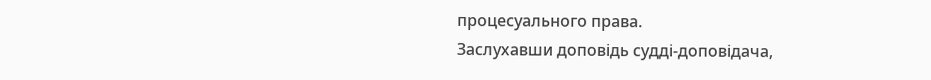процесуального права.
Заслухавши доповідь судді-доповідача,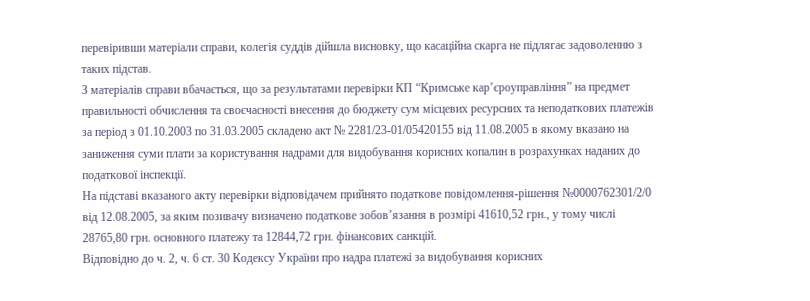перевіривши матеріали справи, колегія суддів дійшла висновку, що касаційна скарга не підлягає задоволенню з таких підстав.
З матеріалів справи вбачається, що за результатами перевірки КП “Кримське кар’єроуправління” на предмет правильності обчислення та своєчасності внесення до бюджету сум місцевих ресурсних та неподаткових платежів за період з 01.10.2003 по 31.03.2005 складено акт № 2281/23-01/05420155 від 11.08.2005 в якому вказано на заниження суми плати за користування надрами для видобування корисних копалин в розрахунках наданих до податкової інспекції.
На підставі вказаного акту перевірки відповідачем прийнято податкове повідомлення-рішення №0000762301/2/0 від 12.08.2005, за яким позивачу визначено податкове зобов’язання в розмірі 41610,52 грн., у тому числі 28765,80 грн. основного платежу та 12844,72 грн. фінансових санкцій.
Відповідно до ч. 2, ч. 6 ст. 30 Кодексу України про надра платежі за видобування корисних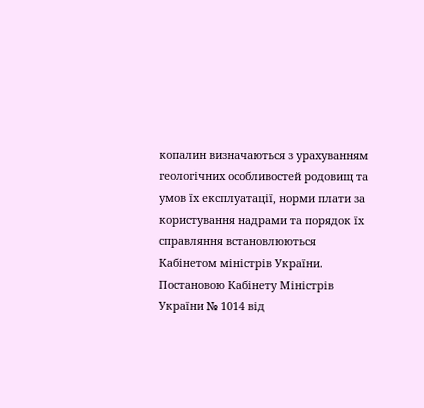копалин визначаються з урахуванням геологічних особливостей родовищ та умов їх експлуатації, норми плати за користування надрами та порядок їх справляння встановлюються Кабінетом міністрів України.
Постановою Кабінету Міністрів України № 1014 від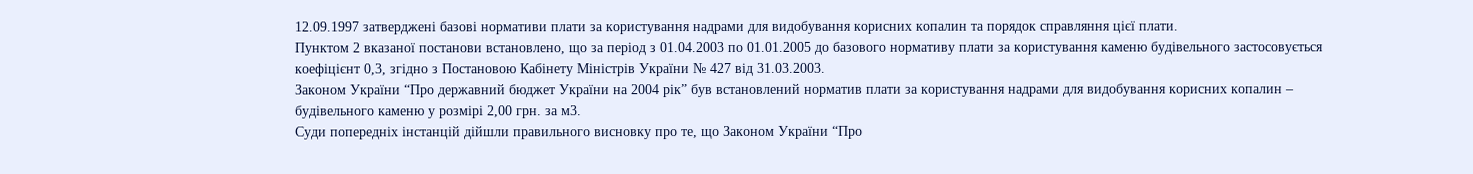12.09.1997 затверджені базові нормативи плати за користування надрами для видобування корисних копалин та порядок справляння цієї плати.
Пунктом 2 вказаної постанови встановлено, що за період з 01.04.2003 по 01.01.2005 до базового нормативу плати за користування каменю будівельного застосовується коефіцієнт 0,3, згідно з Постановою Кабінету Міністрів України № 427 від 31.03.2003.
Законом України “Про державний бюджет України на 2004 рік” був встановлений норматив плати за користування надрами для видобування корисних копалин – будівельного каменю у розмірі 2,00 грн. за м3.
Суди попередніх інстанцій дійшли правильного висновку про те, що Законом України “Про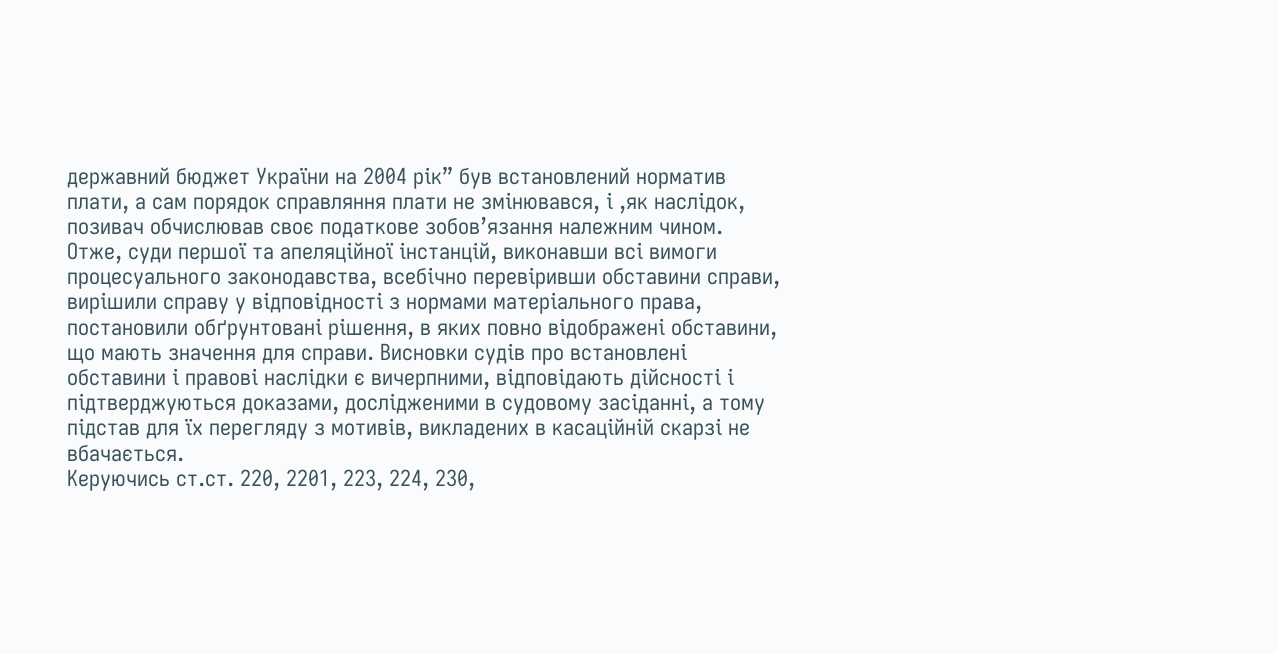державний бюджет України на 2004 рік” був встановлений норматив плати, а сам порядок справляння плати не змінювався, і ,як наслідок, позивач обчислював своє податкове зобов’язання належним чином.
Отже, суди першої та апеляційної інстанцій, виконавши всі вимоги процесуального законодавства, всебічно перевіривши обставини справи, вирішили справу у відповідності з нормами матеріального права, постановили обґрунтовані рішення, в яких повно відображені обставини, що мають значення для справи. Висновки судів про встановлені обставини і правові наслідки є вичерпними, відповідають дійсності і підтверджуються доказами, дослідженими в судовому засіданні, а тому підстав для їх перегляду з мотивів, викладених в касаційній скарзі не вбачається.
Керуючись ст.ст. 220, 2201, 223, 224, 230,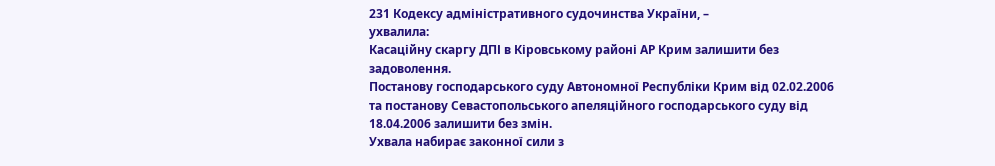231 Кодексу адміністративного судочинства України, –
ухвалила:
Касаційну скаргу ДПІ в Кіровському районі АР Крим залишити без задоволення.
Постанову господарського суду Автономної Республіки Крим від 02.02.2006 та постанову Севастопольського апеляційного господарського суду від 18.04.2006 залишити без змін.
Ухвала набирає законної сили з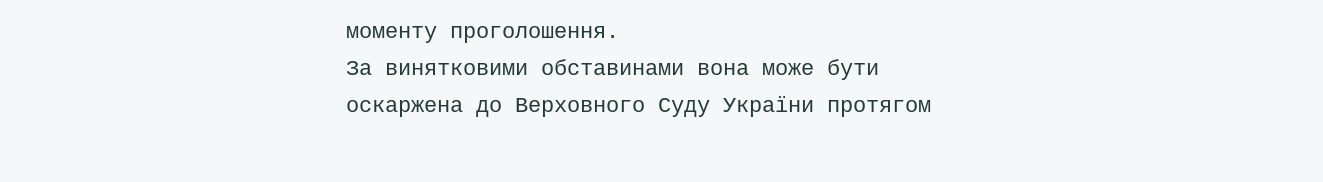моменту проголошення.
За винятковими обставинами вона може бути оскаржена до Верховного Суду України протягом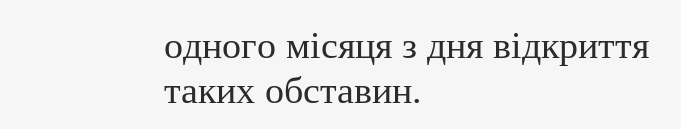одного місяця з дня відкриття таких обставин.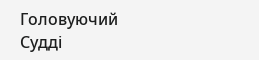Головуючий
Судді